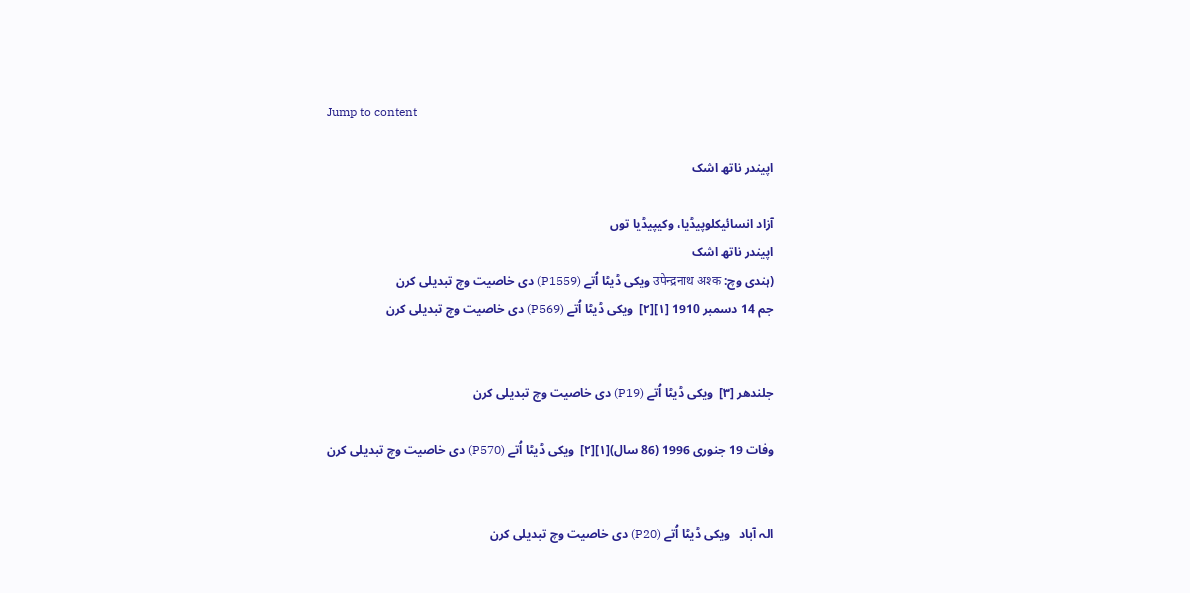Jump to content

اپیندر ناتھ اشک

آزاد انسائیکلوپیڈیا، وکیپیڈیا توں
اپیندر ناتھ اشک
(ہندی وچ: उपेन्द्रनाथ अश्क ویکی ڈیٹا اُتے (P1559) دی خاصیت وچ تبدیلی کرن
جم 14 دسمبر 1910 [۱][۲]  ویکی ڈیٹا اُتے (P569) دی خاصیت وچ تبدیلی کرن


جلندھر [۳]  ویکی ڈیٹا اُتے (P19) دی خاصیت وچ تبدیلی کرن

وفات 19 جنوری 1996 (86 سال)[۱][۲]  ویکی ڈیٹا اُتے (P570) دی خاصیت وچ تبدیلی کرن


الہ آباد   ویکی ڈیٹا اُتے (P20) دی خاصیت وچ تبدیلی کرن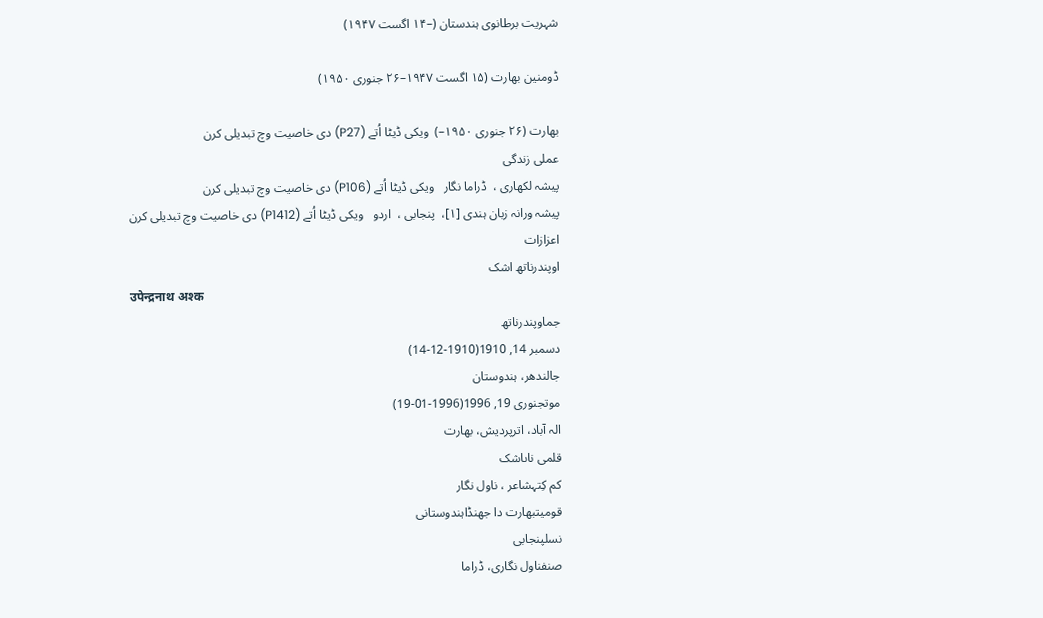شہریت برطانوی ہندستان (–۱۴ اگست ۱۹۴۷)

ڈومنین بھارت (۱۵ اگست ۱۹۴۷–۲۶ جنوری ۱۹۵۰)

بھارت (۲۶ جنوری ۱۹۵۰–)  ویکی ڈیٹا اُتے (P27) دی خاصیت وچ تبدیلی کرن
عملی زندگی
پیشہ لکھاری ،  ڈراما نگار   ویکی ڈیٹا اُتے (P106) دی خاصیت وچ تبدیلی کرن
پیشہ ورانہ زبان ہندی [۱]،  پنجابی ،  اردو   ویکی ڈیٹا اُتے (P1412) دی خاصیت وچ تبدیلی کرن
اعزازات
اوپندرناتھ اشک
उपेन्द्रनाथ अश्क
جماوپندرناتھ
دسمبر 14, 1910(1910-12-14)
جالندھر، ہندوستان
موتجنوری 19, 1996(1996-01-19)
الہ آباد، اترپردیش، بھارت
قلمی ناںاشک
کم کِتہشاعر ، ناول نگار
قومیتبھارت دا جھنڈاہندوستانی
نسلپنجابی
صنفناول نگاری، ڈراما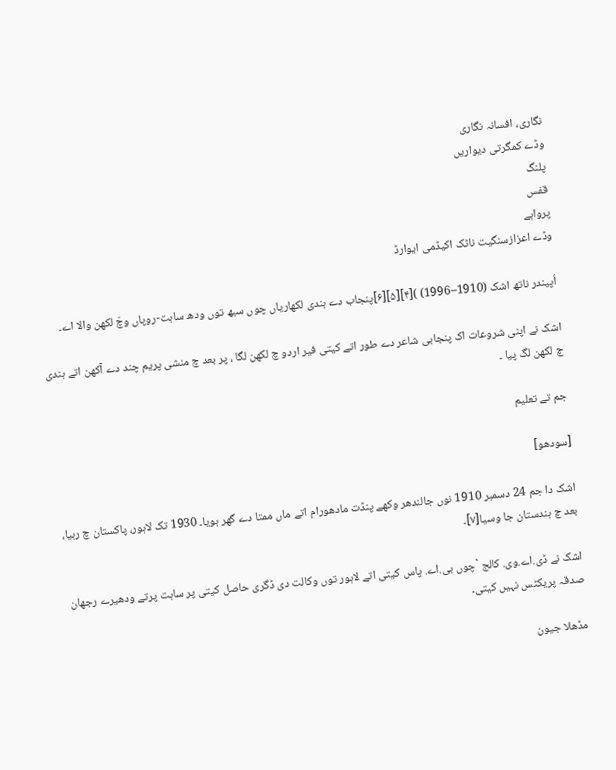نگاری، افسانہ نگاری
وڈے کمگرتی دیواریں
پلنگ
قفس
پرواہے
وڈے اعزازسنگیت ناٹک اکیڈمی ایوارڈ

اُپیندر ناتھ اشک (1910–1996) )[۴][۵][۶]پنجاب دے ہندی لکھاریاں چوں سبھ توں ودھ ساہت-روپاں وچّ لکھن والا اے۔

اشک نے اپنی شروعات اک پنجابی شاعر دے طور اتے کیتی فیر اردو چ لکھن لگا ، پر بعد چ منشی پریم چند دے آکھن اتے ہندی چ لکھن لگ پیا ۔

جم تے تعلیم

[سودھو]

اشک دا جم 24 دسمبر 1910 نوں جالندھر وکھے پنڈت مادھورام اتے ماں ممتا دے گھر ہویا۔ 1930 تک لاہور، پاکستان چ رہیا، بعد چ ہندستان جا وسیا[۷]۔

اشک نے ڈی.اے.وی. کالج `چوں بی.اے. پاس کیتی اتے لاہور توں وکالت دی ڈگری حاصل کیتی پر ساہت پرتے ودھیرے رجھان صدقہ پریکٹس نہیں کیتی۔

مڈھلا جیون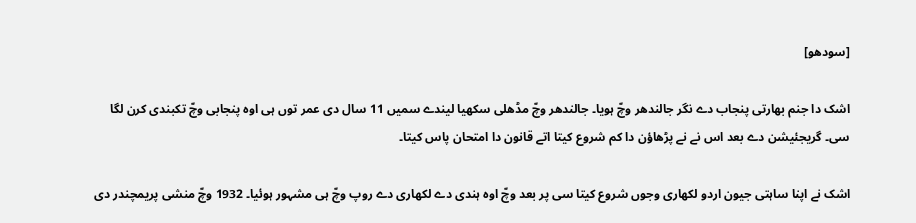[سودھو]

اشک دا جنم بھارتی پنجاب دے نگر جالندھر وچّ ہویا۔ جالندھر وچّ مڈھلی سکھیا لیندے سمیں 11 سال دی عمر توں ہی اوہ پنجابی وچّ تکبندی کرن لگا سی۔ گریجئیشن دے بعد اس نے نے پڑھاؤن دا کم شروع کیتا اتے قانون دا امتحان پاس کیتا۔

اشک نے اپنا ساہتی جیون اردو لکھاری وجوں شروع کیتا سی پر بعد وچّ اوہ ہندی دے لکھاری دے روپ وچّ ہی مشہور ہوئیا۔ 1932 وچّ منشی پریمچندر دی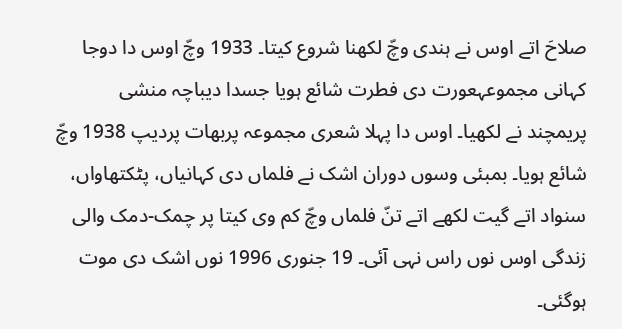صلاحَ اتے اوس نے ہندی وچّ لکھنا شروع کیتا۔ 1933 وچّ اوس دا دوجا کہانی مجموعہعورت دی فطرت شائع ہویا جسدا دیباچہ منشی پریمچند نے لکھیا۔ اوس دا پہلا شعری مجموعہ پربھات پردیپ 1938 وچّ شائع ہویا۔ بمبئی وسوں دوران اشک نے فلماں دی کہانیاں، پٹکتھاواں، سنواد اتے گیت لکھے اتے تنّ فلماں وچّ کم وی کیتا پر چمک-دمک والی زندگی اوس نوں راس نہی آئی۔ 19 جنوری 1996 نوں اشک دی موت ہوگئی۔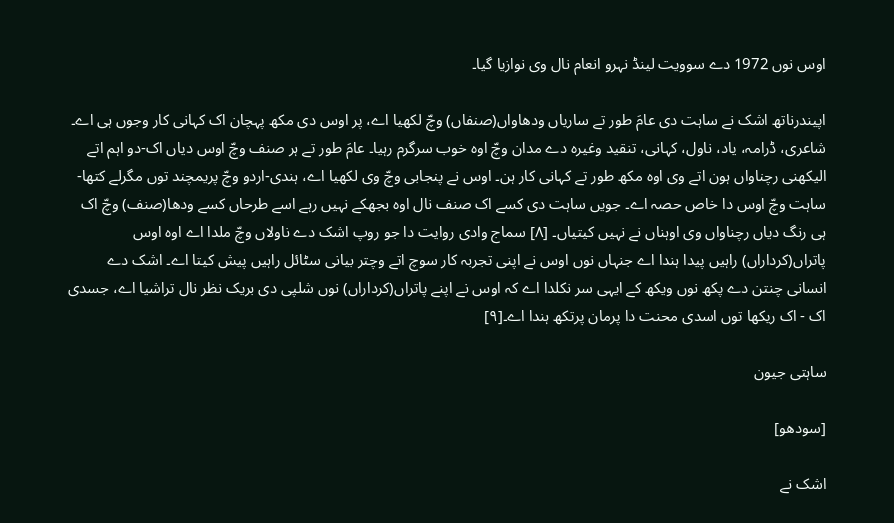اوس نوں 1972 دے سوویت لینڈ نہرو انعام نال وی نوازیا گیا۔

اپیندرناتھ اشک نے ساہت دی عامَ طور تے ساریاں ودھاواں(صنفاں) وچّ لکھیا اے، پر اوس دی مکھ پہچان اک کہانی کار وجوں ہی اے۔ شاعری، ڈرامہ، یاد، ناول، کہانی، تنقید وغیرہ دے مدان وچّ اوہ خوب سرگرم رہیا۔ عامَ طور تے ہر صنف وچّ اوس دیاں اک-دو اہم اتے الیکھنی رچناواں ہون اتے وی اوہ مکھ طور تے کہانی کار ہن۔ اوس نے پنجابی وچّ وی لکھیا اے، ہندی-اردو وچّ پریمچند توں مگرلے کتھا-ساہت وچّ اوس دا خاص حصہ اے۔ جویں ساہت دی کسے اک صنف نال اوہ بجھکے نہیں رہے اسے طرحاں کسے ودھا(صنف) وچّ اک ہی رنگ دیاں رچناواں وی اوہناں نے نہیں کیتیاں۔ [۸] سماج وادی روایت دا جو روپ اشک دے ناولاں وچّ ملدا اے اوہ اوس پاتراں(کرداراں) راہیں پیدا ہندا اے جنہاں نوں اوس نے اپنی تجربہ کار سوچ اتے وچتر بیانی سٹائل راہیں پیش کیتا اے۔ اشک دے انسانی چنتن دے پکھ نوں ویکھ کے ایہی سر نکلدا اے کہ اوس نے اپنے پاتراں(کرداراں) نوں شلپی دی بریک نظر نال تراشیا اے، جسدی اک - اک ریکھا توں اسدی محنت دا پرمان پرتکھ ہندا اے۔[۹]

ساہتی جیون

[سودھو]

اشک نے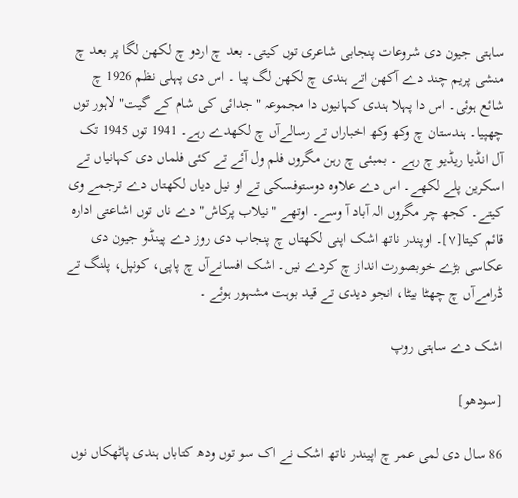ساہتی جیون دی شروعات پنجابی شاعری توں کیتی۔ بعد چ اردو چ لکھن لگا پر بعد چ منشی پریم چند دے آکھن اتے ہندی چ لکھن لگ پیا ۔ اس دی پہلی نظم 1926 چ شائع ہوئی۔ اس دا پہلا ہندی کہانیوں دا مجموعہ "جدائی کی شام کے گیت" لاہور توں چھپیا۔ ہندستان چ وکھ وکھ اخباراں تے رسالےآں چ لکھدے رہے۔ 1941 توں 1945 تک آل انڈیا ریڈیو چ رہے ۔ بمبئی چ رہن مگروں فلم ول آئے تے کئی فلماں دی کہانیاں تے اسکرین پلے لکھے۔ اس دے علاوہ دوستوفسکی تے او نیل دیاں لکھتاں دے ترجمے وی کیتے۔ کجھ چر مگروں الہ آباد آ وسے۔ اوتھے "نیلاب پرکاش" دے ناں توں اشاعتی ادارہ قائم کیتا[۷]۔ اوپندر ناتھ اشک اپنی لکھتاں چ پنجاب دی روز دے پینڈو جیون دی عکاسی بڑے خوبصورت انداز چ کردے نیں۔ اشک افسانےآں چ پاپی، کونپل، پلنگ تے ڈرامےآں چ چھٹا بیٹا، انجو دیدی تے قید بوہت مشہور ہوئے ۔

اشک دے ساہتی روپ

[سودھو]

86 سال دی لمی عمر چ اپیندر ناتھ اشک نے اک سو توں ودھ کتاباں ہندی پاٹھکاں نوں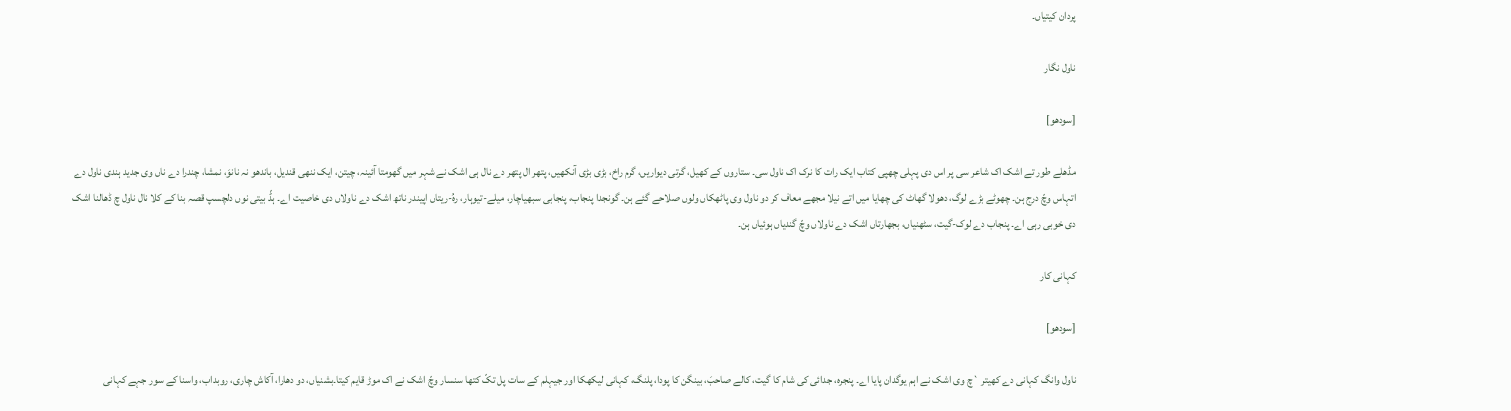پردان کیتیاں۔

ناول نگار

[سودھو]

مڈھلے طور تے اشک اک شاعر سی پر اس دی پہلی چھپی کتاب ایک رات کا نرک اک ناول سی۔ ستاروں کے کھیل، گرتی دیواریں، گرم راخ، بڑی بڑی آنکھیں، پتھر ال پتھر دے نال ہی اشک نے شہر میں گھومتا آئینہ، چیتن، ایک ننھی قندیل، باندھو نہ نانوَ، نمشا، چندرا دے ناں وی جدید ہندی ناول دے اتہاس وچّ درج ہن۔ چھوٹے بڑے لوگ، دھولا گھاٹ کی چھایا میں اتے نیلا مجھے معاف کر دو ناول وی پاٹھکاں ولوں صلاحے گئے ہن۔ گونجدا پنجاب، پنجابی سبھیاچار، میلے-تیوہار، رہُ-ریتاں اپیندر ناتھ اشک دے ناولاں دی خاصیت اے۔ ہڈّ بیتی نوں دلچسپ قصہ بنا کے کلا نال ناول چ ڈھالنا اشک دی خوبی رہی اے۔ پنجاب دے لوک-گیت، سٹھنیاں، بجھارتاں اشک دے ناولاں وچّ گندیاں ہوئیاں ہن۔

کہانی کار

[سودھو]

ناول وانگ کہانی دے کھیتر `چ وی اشک نے اہم یوگدان پایا اے۔ پنجرہ، جدائی کی شام کا گیت، کالے صاحبَ، بینگن کا پودا، پلنگ، کہانی لیکھکا اور جیہلم کے سات پل تکّ کتھا سنسار وچّ اشک نے اک موڑ قایم کیتا۔بشنیاں، دو دھارا، آکاش چاری، روبداب، واسنا کے سور جہے کہانی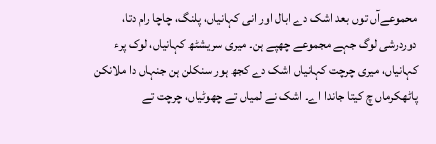محموعےآں توں بعد اشک دے ابال اور انی کہانیاں، پلنگ، چاچا رام دتا، دوردرشی لوگ جہے مجموعے چھپے ہن۔ میری سریشٹھ کہانیاں، لوک پرء کہانیاں، میری چرچت کہانیاں اشک دے کجھ ہور سنکلن ہن جنہاں دا ملانکن پاٹھکرماں چ کیتا جاندا اے۔ اشک نے لمیاں تے چھوٹیاں، چرچت تے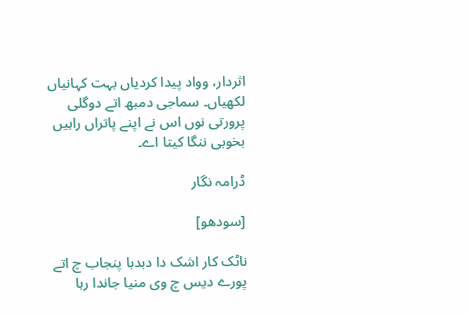اثردار، وواد پیدا کردیاں بہت کہانیاں لکھیاں۔ سماجی دمبھ اتے دوگلی پرورتی نوں اس نے اپنے پاتراں راہیں بخوبی ننگا کیتا اے۔

ڈرامہ نگار

[سودھو]

ناٹک کار اشک دا دبدبا پنجاب چ اتے پورے دیس چ وی منیا جاندا رہا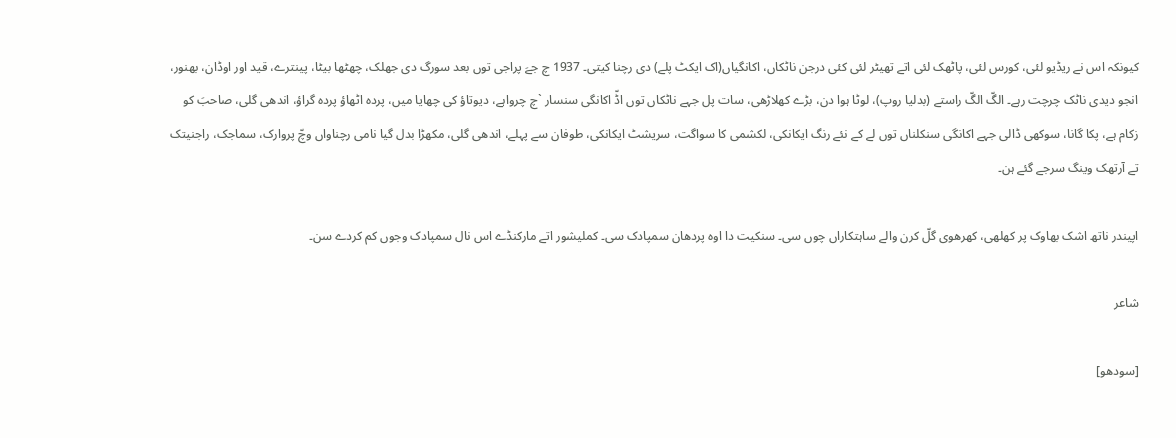کیونکہ اس نے ریڈیو لئی، کورس لئی، پاٹھک لئی اتے تھیٹر لئی کئی درجن ناٹکاں، اکانگیاں(اک ایکٹ پلے) دی رچنا کیتی۔ 1937 چ جےَ پراجی توں بعد سورگ دی جھلک، چھٹھا بیٹا، پینترے، قید اور اوڈان، بھنور، انجو دیدی ناٹک چرچت رہے۔ الگّ الگّ راستے (بدلیا روپ)، لوٹا ہوا دن، بڑے کھلاڑھی، سات پل جہے ناٹکاں توں اڈّ اکانگی سنسار `چ چرواہے، دیوتاؤ کی چھایا میں، پردہ اٹھاؤ پردہ گراؤ، اندھی گلی، صاحبَ کو زکام ہے، پکا گانا، سوکھی ڈالی جہے اکانگی سنکلناں توں لے کے نئے رنگ ایکانکی، لکشمی کا سواگت، سریشٹ ایکانکی، طوفان سے پہلے، اندھی گلی، مکھڑا بدل گیا نامی رچناواں وچّ پروارک، سماجک، راجنیتک تے آرتھک وینگ سرجے گئے ہن۔

اپیندر ناتھ اشک بھاوک پر کھلھی، کھرھوی گلّ کرن والے ساہتکاراں چوں سی۔ سنکیت دا اوہ پردھان سمپادک سی۔ کملیشور اتے مارکنڈے اس نال سمپادک وجوں کم کردے سن۔

شاعر

[سودھو]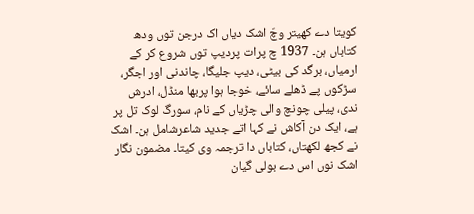کویتا دے کھیتر وچّ اشک دیاں اک درجن توں ودھ کتاباں ہن۔ 1937 چ پرات پردیپ توں شروع کر کے ارمیاں، برگد کی بیٹی، دیپ جلیگا، چاندنی اور اجگر، سڑکوں پے ڈھلے سائے، خوجا ہوا پربھا منڈل، ادرش ندی، پیلی چونچ والی چڑیاں کے نام، سورگ لوک تل پر ہے، ایک دن آکاش نے کہا اتے جدید شاعرشامل ہن۔ اشک نے کجھ لکھتاں، کتاباں دا ترجمہ وی کیتا۔ مضمون نگار اشک نوں اس دے بولی گیان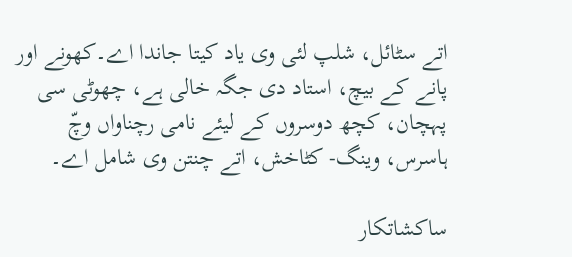اتے سٹائل، شلپ لئی وی یاد کیتا جاندا اے۔کھونے اور پانے کے بیچ، استاد دی جگہ خالی ہے، چھوٹی سی پہچان، کچھ دوسروں کے لیئے نامی رچناواں وچّ ہاسرس، وینگ- کٹاخش، اتے چنتن وی شامل اے۔

ساکشاتکار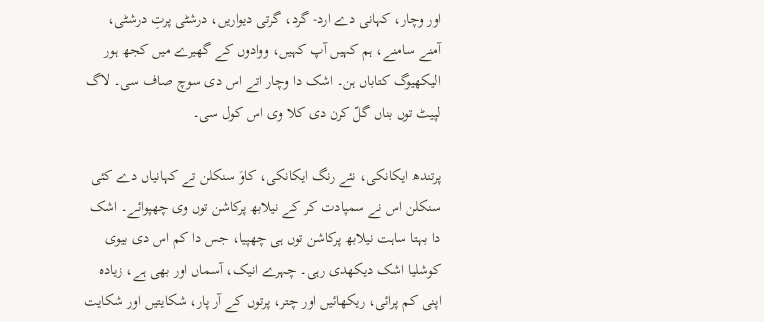اور وچار، کہانی دے ارد- گرد، گرتی دیواریں، درشٹی پرتِ درشٹی، آمنے سامنے، ہم کہیں آپ کہیں، ووادوں کے گھیرے میں کجھ ہور الیکھیوگ کتاباں ہن۔ اشک دا وچار اتے اس دی سوچ صاف سی۔ لاگ لپیٹ توں بناں گلّ کرن دی کلا وی اس کول سی۔

پرتندھ ایکانکی، نئے رنگ ایکانکی، کاوَ سنکلن تے کہانیاں دے کئی سنکلن اس نے سمپادت کر کے نیلابھ پرکاشن توں وی چھپوائے۔ اشک دا بہتا ساہت نیلابھ پرکاشن توں ہی چھپیا، جس دا کم اس دی بیوی کوشلیا اشک دیکھدی رہی۔ چہرے انیک، آسماں اور بھی ہے، زیادہ اپنی کم پرائی، ریکھائیں اور چتر، پرتوں کے آر پار، شکایتیں اور شکایت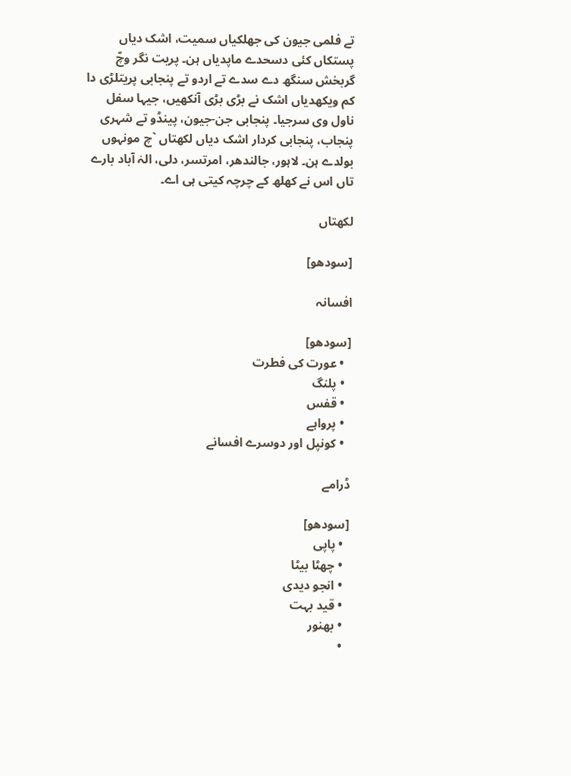تے فلمی جیون کی جھلکیاں سمیت، اشک دیاں پستکاں کئی دسحدے ماپدیاں ہن۔ پریت نگر وچّ گربخش سنگھ دے سدے تے اردو تے پنجابی پریتلڑی دا کم ویکھدیاں اشک نے بڑی بڑی آنکھیں، جیہا سفل ناول وی سرجیا۔ پنجابی جن-جیون، پینڈو تے شہری پنجاب، پنجابی کردار اشک دیاں لکھتاں `چ مونہوں بولدے ہن۔ لاہور، جالندھر، امرتسر، دلی، الہٰ آباد بارے تاں اس نے کھلھ کے چرچہ کیتی ہی اے۔

لکھتاں

[سودھو]

افسانہ

[سودھو]
  • عورت کی فطرت
  • پلنگ
  • قفس
  • پرواہے
  • کونپل اور دوسرے افسانے

ڈرامے

[سودھو]
  • پاپی
  • چھٹا بیٹا
  • انجو دیدی
  • قید بہت
  • بھنور
  •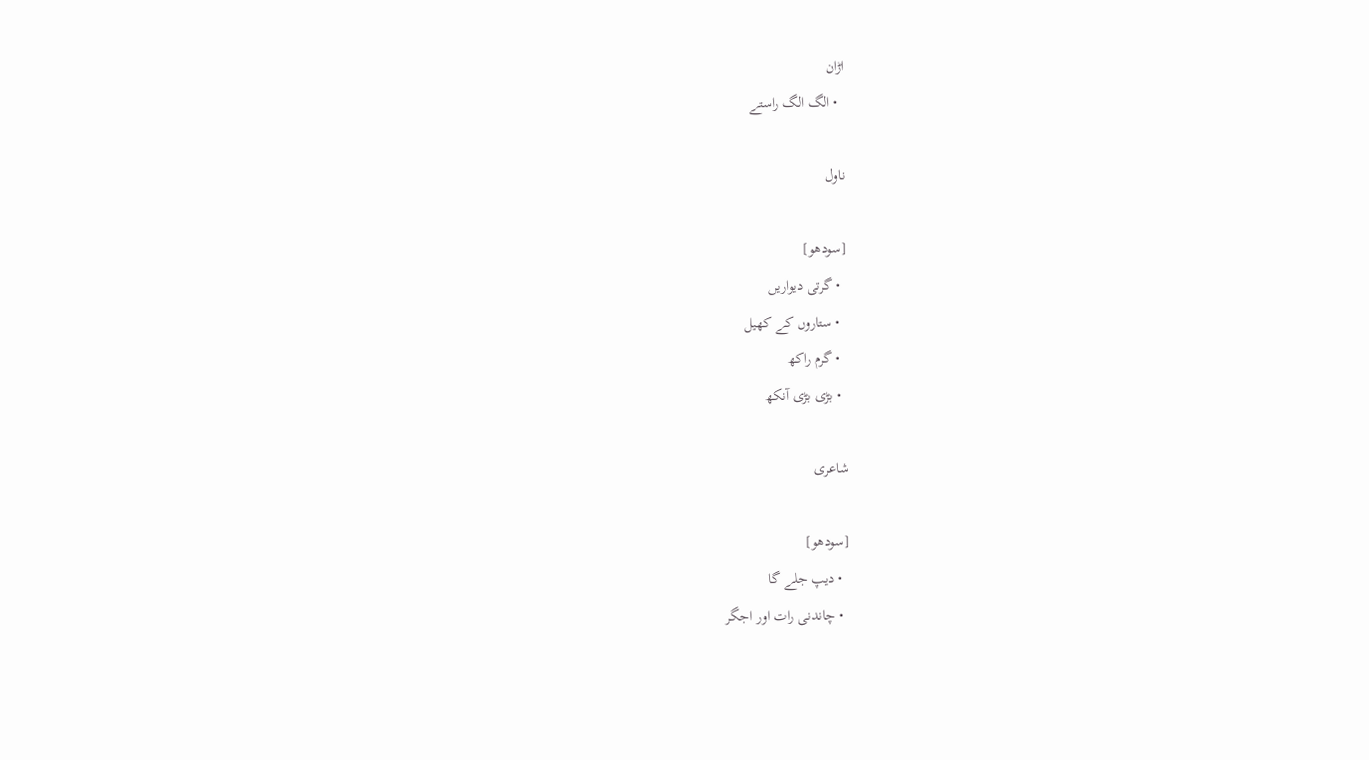اڑان
  • الگ الگ راستے

ناول

[سودھو]
  • گرتی دیواریں
  • ستاروں کے کھیل
  • گرم راکھ
  • بڑی بڑی آنکھ

شاعری

[سودھو]
  • دیپ جلے گا
  • چاندنی رات اور اجگر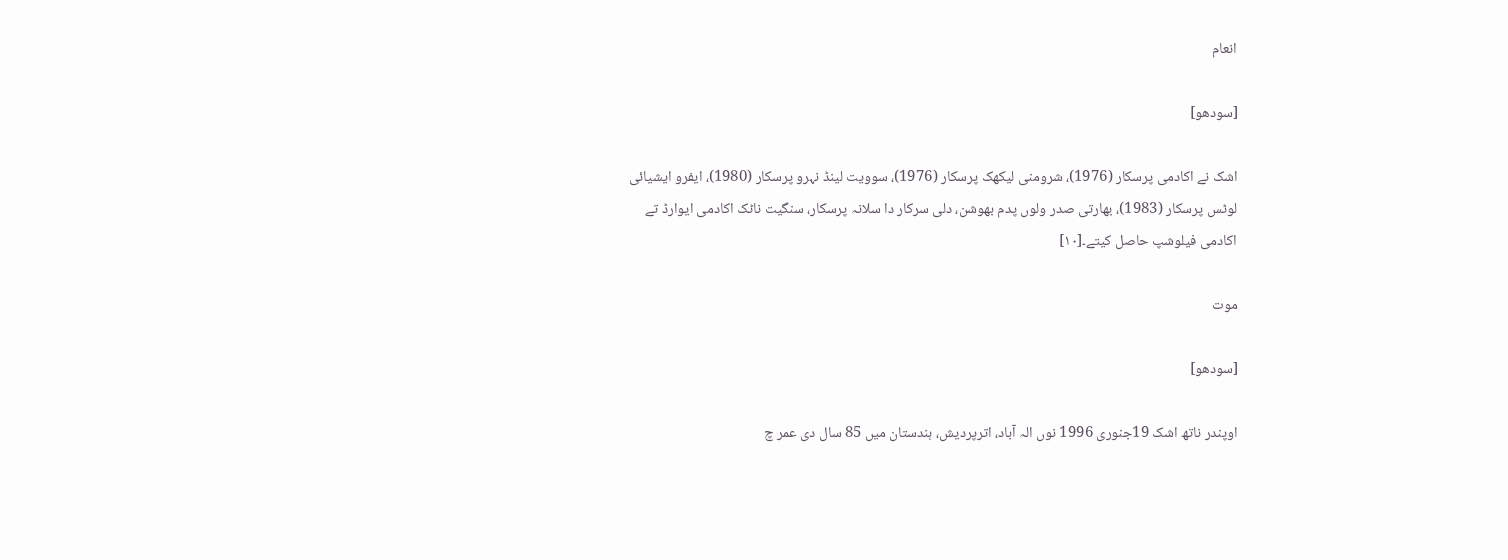انعام

[سودھو]

اشک نے اکادمی پرسکار (1976)، شرومنی لیکھک پرسکار (1976)، سوویت لینڈ نہرو پرسکار (1980)، ایفرو ایشیائی لوٹس پرسکار (1983)، بھارتی صدر ولوں پدم بھوشن، دلی سرکار دا سلانہ پرسکار، سنگیت ناٹک اکادمی ایوارڈ تے اکادمی فیلوشپ حاصل کیتے۔[۱۰]

موت

[سودھو]

اوپندر ناتھ اشک 19جنوری 1996 نوں الہ آباد، اترپردیش، ہندستان میں 85 سال دی عمر چ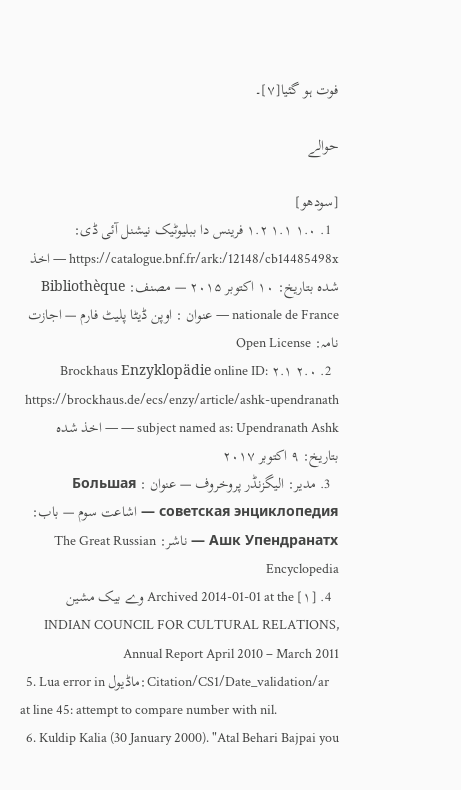فوت ہو گئیا[۷]۔

حوالے

[سودھو]
  1. ۱.۰ ۱.۱ ۱.۲ فرینس دا ببلیوٹیک نیشنل آئی ڈی: https://catalogue.bnf.fr/ark:/12148/cb14485498x — اخذ شدہ بتاریخ: ۱۰ اکتوبر ۲۰۱۵ — مصنف: Bibliothèque nationale de France — عنوان : اوپن ڈیٹا پلیٹ فارم — اجازت نامہ: Open License
  2. ۲.۰ ۲.۱ Brockhaus Enzyklopädie online ID: https://brockhaus.de/ecs/enzy/article/ashk-upendranath — subject named as: Upendranath Ashk — اخذ شدہ بتاریخ: ۹ اکتوبر ۲۰۱۷
  3. مدیر: الیگزنڈر پروخروف — عنوان : Большая советская энциклопедия — اشاعت سوم — باب: Ашк Упендранатх — ناشر: The Great Russian Encyclopedia
  4. [۱] Archived 2014-01-01 at the وے بیک مشین INDIAN COUNCIL FOR CULTURAL RELATIONS, Annual Report April 2010 – March 2011
  5. Lua error in ماڈیول:Citation/CS1/Date_validation/ar at line 45: attempt to compare number with nil.
  6. Kuldip Kalia (30 January 2000). "Atal Behari Bajpai you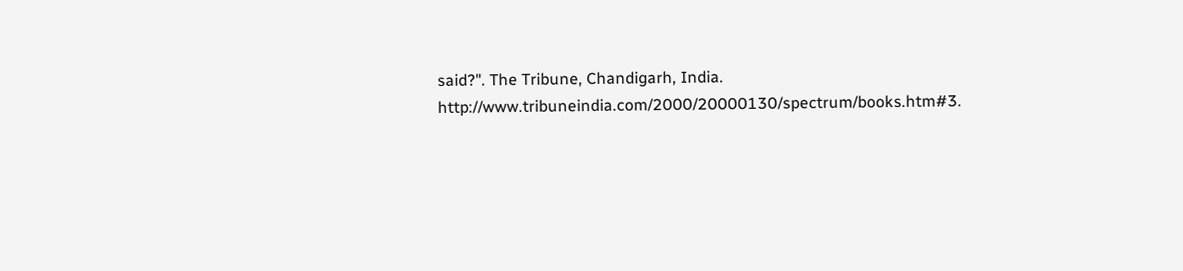said?". The Tribune, Chandigarh, India. http://www.tribuneindia.com/2000/20000130/spectrum/books.htm#3.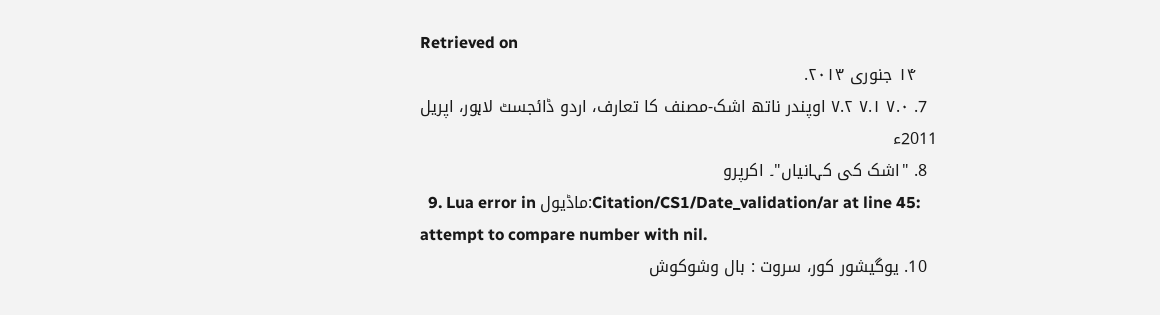Retrieved on
    ۱۴ جنوری ۲۰۱۳.
  7. ۷.۰ ۷.۱ ۷.۲ اوپندر ناتھ اشک-مصنف کا تعارف، اردو ڈائجسٹ لاہور، اپریل 2011ء
  8. "اشک کی کہانیاں"۔ اکرپرو
  9. Lua error in ماڈیول:Citation/CS1/Date_validation/ar at line 45: attempt to compare number with nil.
  10. یوگیشور کور، سروت : بال وشوکوش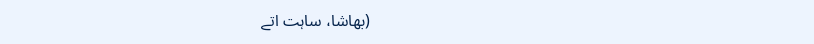(بھاشا، ساہت اتے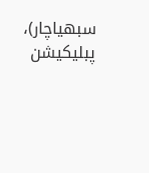سبھیاچار)، پبلیکیشن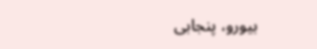بیورو، پنجابی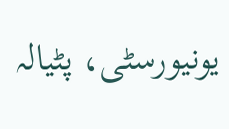یونیورسٹی، پٹیالہ